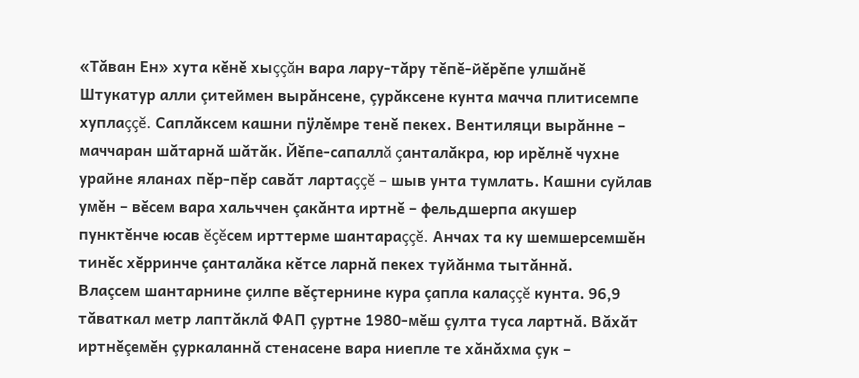«Тăван Ен» хута кĕнĕ хыççăн вара лару-тăру тĕпĕ-йĕрĕпе улшăнĕ
Штукатур алли çитеймен вырăнсене, çурăксене кунта мачча плитисемпе хуплаççĕ. Саплăксем кашни пÿлĕмре тенĕ пекех. Вентиляци вырăнне – маччаран шăтарнă шăтăк. Йĕпе-сапаллă çанталăкра, юр ирĕлнĕ чухне урайне яланах пĕр-пĕр савăт лартаççĕ – шыв унта тумлать. Кашни суйлав умĕн – вĕсем вара хальччен çакăнта иртнĕ – фельдшерпа акушер пунктĕнче юсав ĕçĕсем ирттерме шантараççĕ. Анчах та ку шемшерсемшĕн тинĕс хĕрринче çанталăка кĕтсе ларнă пекех туйăнма тытăннă.
Влаçсем шантарнине çилпе вĕçтернине кура çапла калаççĕ кунта. 96,9 тăваткал метр лаптăклă ФАП çуртне 1980-мĕш çулта туса лартнă. Вăхăт иртнĕçемĕн çуркаланнă стенасене вара ниепле те хăнăхма çук –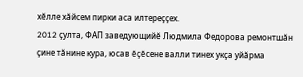хĕлле хăйсем пирки аса илтереççех.
2012 çулта, ФАП заведующийĕ Людмила Федорова ремонтшăн çине тăнине кура, юсав ĕçĕсене валли тинех укçа уйăрма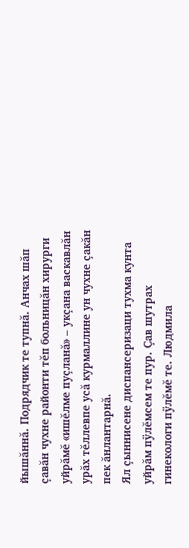йышăннă. Подрядчик те тупнă. Анчах шăп çавăн чухне районти тĕп больницăн хирурги уйрăмĕ «ишĕлме пуçланă» – укçана васкавлăн урăх тĕллевпе усă курмаллине ун чухне çакăн пек ăнлантарнă.
Ял çыннисене диспансеризаци тухма кунта уйрăм пÿлĕмсем те пур. Çав шутрах гинекологи пÿлĕмĕ те. Людмила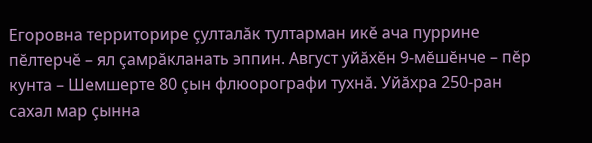Егоровна территорире çулталăк тултарман икĕ ача пуррине пĕлтерчĕ – ял çамрăкланать эппин. Август уйăхĕн 9-мĕшĕнче – пĕр кунта – Шемшерте 80 çын флюорографи тухнă. Уйăхра 250-ран сахал мар çынна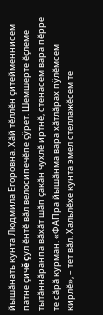йышăнать кунта Людмила Егоровна. Хăй тĕллĕн çитейменнисем патне çичĕ çул ĕнтĕ вăл велосипечĕпе çÿрет. Шемшерте ĕçлеме тытăннăранпа вăхăт шăп çакăн чухлĕ иртнĕ, стенасем вара пĕрре те сăрă курман. «ФАПра йышăнма вара хăтлăрах пÿлĕмсем кирлĕ», – тет вăл. Хальлĕхе кунта эмел стеллажĕсем те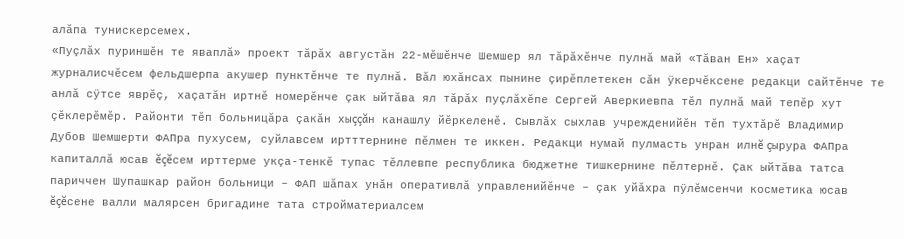алăпа тунискерсемех.
«Пуçлăх пуриншĕн те яваплă» проект тăрăх августăн 22-мĕшĕнче Шемшер ял тăрăхĕнче пулнă май «Тăван Ен» хаçат журналисчĕсем фельдшерпа акушер пунктĕнче те пулнă. Вăл юхăнсах пынине çирĕплетекен сăн ÿкерчĕксене редакци сайтĕнче те анлă сÿтсе яврĕç, хаçатăн иртнĕ номерĕнче çак ыйтăва ял тăрăх пуçлăхĕпе Сергей Аверкиевпа тĕл пулнă май тепĕр хут çĕклерĕмĕр. Районти тĕп больницăра çакăн хыççăн канашлу йĕркеленĕ. Сывлăх сыхлав учрежденийĕн тĕп тухтăрĕ Владимир Дубов Шемшерти ФАПра пухусем, суйлавсем иртттернине пĕлмен те иккен. Редакци нумай пулмасть унран илнĕ çырура ФАПра капиталлă юсав ĕçĕсем ирттерме укçа-тенкĕ тупас тĕллевпе республика бюджетне тишкернине пĕлтернĕ. Çак ыйтăва татса париччен Шупашкар район больници – ФАП шăпах унăн оперативлă управленийĕнче – çак уйăхра пÿлĕмсенчи косметика юсав ĕçĕсене валли малярсен бригадине тата стройматериалсем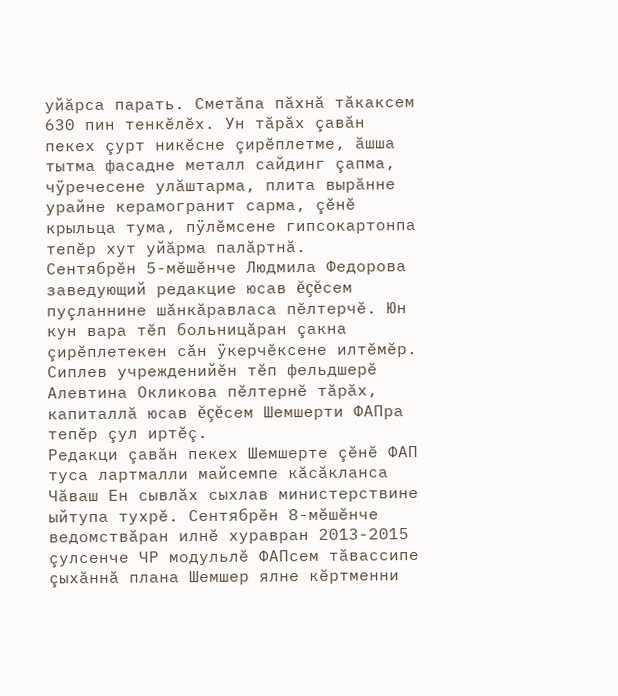уйăрса парать. Сметăпа пăхнă тăкаксем 630 пин тенкĕлĕх. Ун тăрăх çавăн пекех çурт никĕсне çирĕплетме, ăшша тытма фасадне металл сайдинг çапма, чÿречесене улăштарма, плита вырăнне урайне керамогранит сарма, çĕнĕ крыльца тума, пÿлĕмсене гипсокартонпа тепĕр хут уйăрма палăртнă.
Сентябрĕн 5-мĕшĕнче Людмила Федорова заведующий редакцие юсав ĕçĕсем пуçланнине шăнкăравласа пĕлтерчĕ. Юн кун вара тĕп больницăран çакна çирĕплетекен сăн ÿкерчĕксене илтĕмĕр. Сиплев учрежденийĕн тĕп фельдшерĕ Алевтина Окликова пĕлтернĕ тăрăх, капиталлă юсав ĕçĕсем Шемшерти ФАПра тепĕр çул иртĕç.
Редакци çавăн пекех Шемшерте çĕнĕ ФАП туса лартмалли майсемпе кăсăкланса Чăваш Ен сывлăх сыхлав министерствине ыйтупа тухрĕ. Сентябрĕн 8-мĕшĕнче ведомствăран илнĕ хуравран 2013-2015 çулсенче ЧР модульлĕ ФАПсем тăвассипе çыхăннă плана Шемшер ялне кĕртменни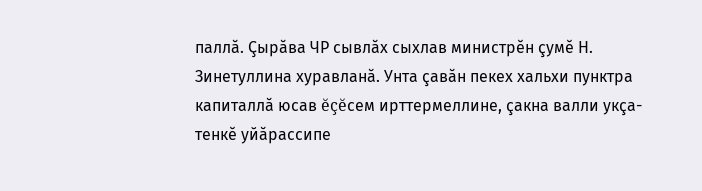паллă. Çырăва ЧР сывлăх сыхлав министрĕн çумĕ Н. Зинетуллина хуравланă. Унта çавăн пекех хальхи пунктра капиталлă юсав ĕçĕсем ирттермеллине, çакна валли укçа-тенкĕ уйăрассипе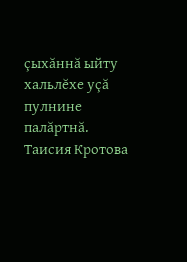çыхăннă ыйту хальлĕхе уçă пулнине палăртнă.
Таисия Кротова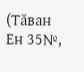(Тăван Ен 35№,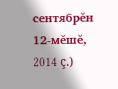сентябрĕн 12-мĕшĕ, 2014 ç.)